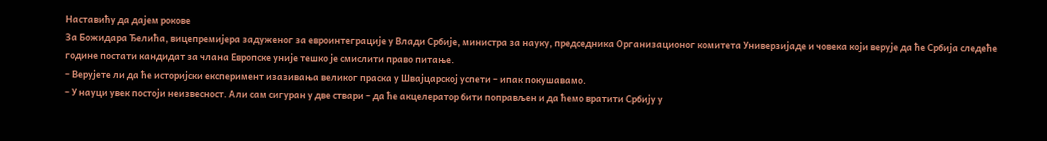Наставићу да дајем рокове
За Божидара Ђелића, вицепремијера задуженог за евроинтеграције у Влади Србије, министра за науку, председника Организационог комитета Универзијаде и човека који верује да ће Србија следеће године постати кандидат за члана Европске уније тешко је смислити право питање.
– Верујете ли да ће историјски експеримент изазивања великог праска у Швајцарској успети – ипак покушавамо.
– У науци увек постоји неизвесност. Али сам сигуран у две ствари – да ће акцелератор бити поправљен и да ћемо вратити Србију у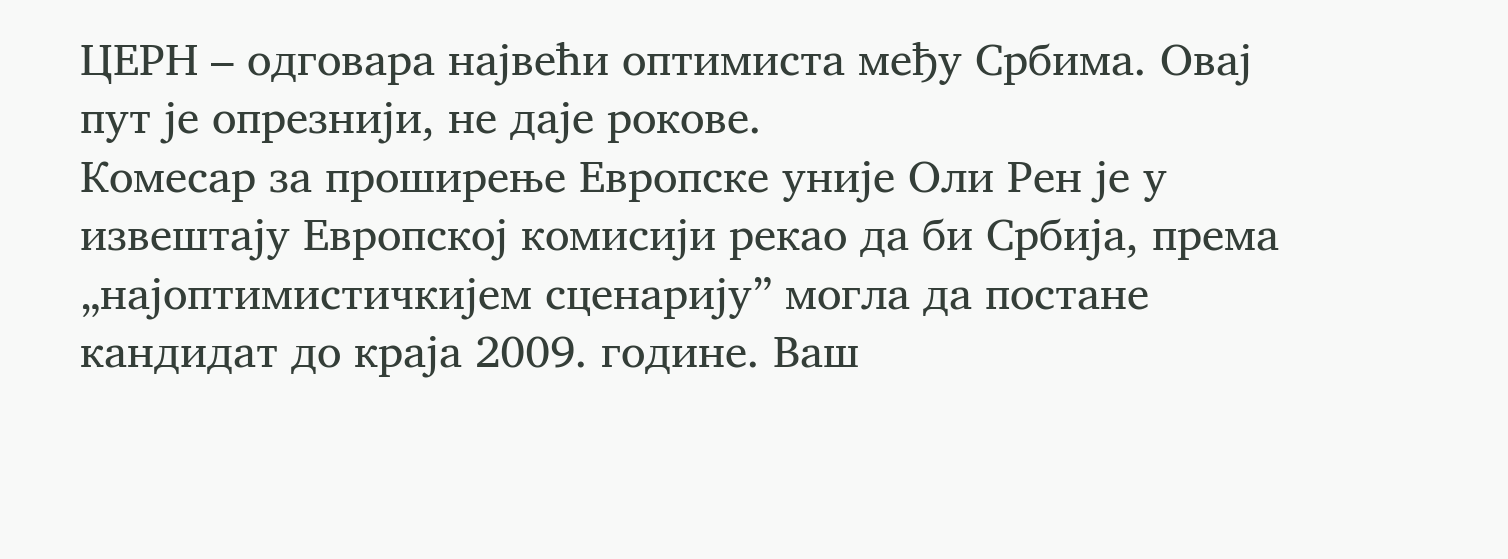ЦЕРН – одговара највећи оптимиста међу Србима. Овај пут је опрезнији, не даје рокове.
Комесар за проширење Европске уније Оли Рен је у извештају Европској комисији рекао да би Србија, према „најоптимистичкијем сценарију” могла да постане кандидат до краја 2009. године. Ваш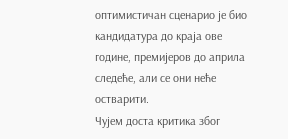оптимистичан сценарио је био кандидатура до краја ове године, премијеров до априла следеће, али се они неће остварити.
Чујем доста критика због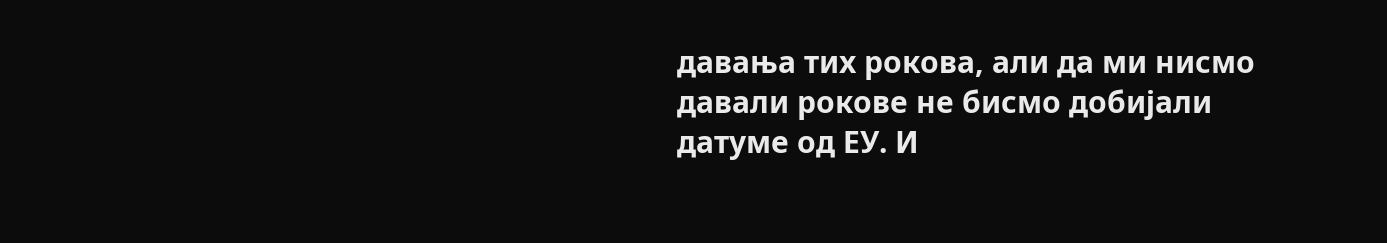давања тих рокова, али да ми нисмо давали рокове не бисмо добијали датуме од ЕУ. И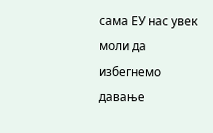сама ЕУ нас увек моли да избегнемо давање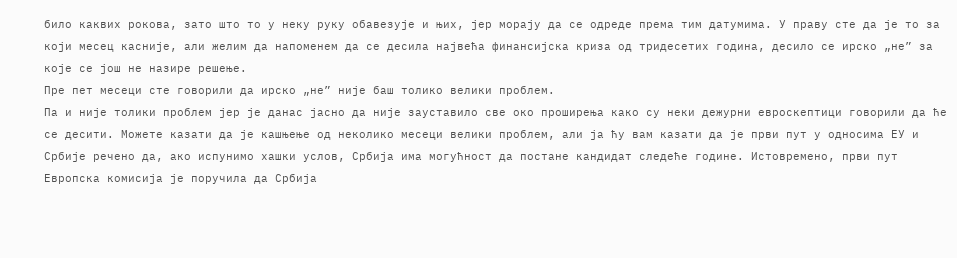било каквих рокова, зато што то у неку руку обавезује и њих, јер морају да се одреде према тим датумима. У праву сте да је то за који месец касније, али желим да напоменем да се десила највећа финансијска криза од тридесетих година, десило се ирско „не” за које се још не назире решење.
Пре пет месеци сте говорили да ирско „не” није баш толико велики проблем.
Па и није толики проблем јер је данас јасно да није зауставило све око проширења како су неки дежурни евроскептици говорили да ће се десити. Можете казати да је кашњење од неколико месеци велики проблем, али ја ћу вам казати да је први пут у односима ЕУ и Србије речено да, ако испунимо хашки услов, Србија има могућност да постане кандидат следеће године. Истовремено, први пут Европска комисија је поручила да Србија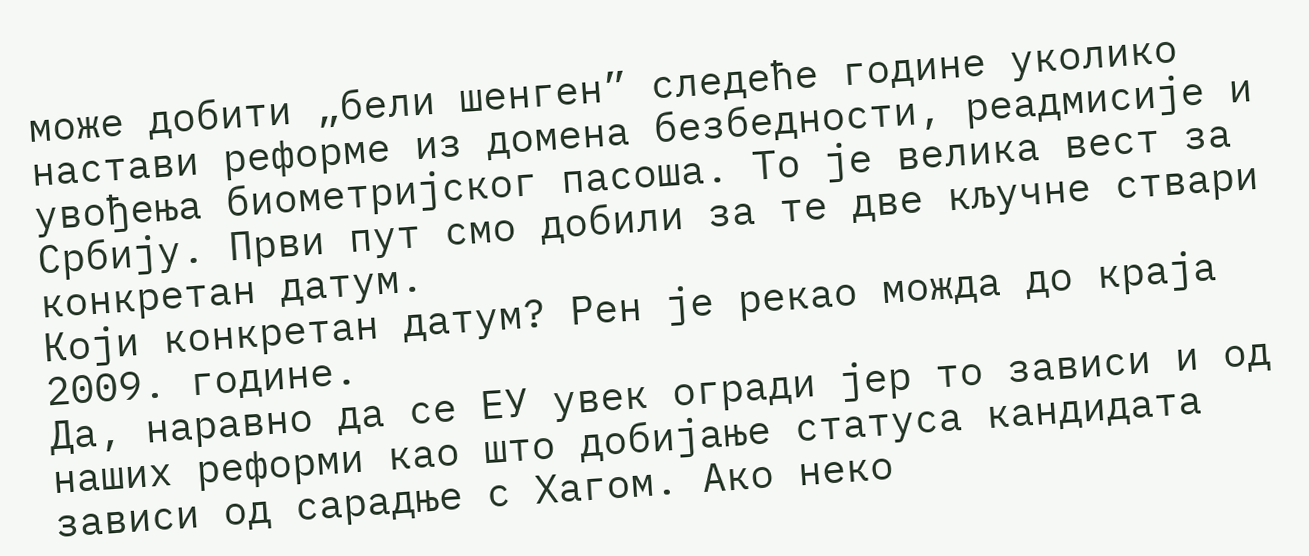може добити „бели шенген” следеће године уколико настави реформе из домена безбедности, реадмисије и увођења биометријског пасоша. То је велика вест за Србију. Први пут смо добили за те две кључне ствари конкретан датум.
Који конкретан датум? Рен је рекао можда до краја 2009. године.
Да, наравно да се ЕУ увек огради јер то зависи и од наших реформи као што добијање статуса кандидата зависи од сарадње с Хагом. Ако неко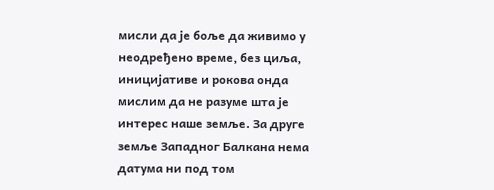мисли да је боље да живимо у неодређено време, без циља, иницијативе и рокова онда мислим да не разуме шта је интерес наше земље. За друге земље Западног Балкана нема датума ни под том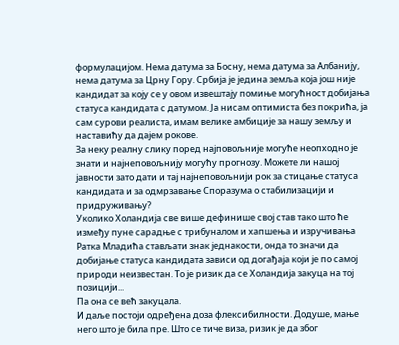формулацијом. Нема датума за Босну, нема датума за Албанију, нема датума за Црну Гору. Србија је једина земља која још није кандидат за коју се у овом извештају помиње могућност добијања статуса кандидата с датумом. Ја нисам оптимиста без покрића, ја сам сурови реалиста, имам велике амбиције за нашу земљу и наставићу да дајем рокове.
За неку реалну слику поред најповољније могуће неопходно је знати и најнеповољнију могућу прогнозу. Можете ли нашој јавности зато дати и тај најнеповољнији рок за стицање статуса кандидата и за одмрзавање Споразума о стабилизацији и придруживању?
Уколико Холандија све више дефинише свој став тако што ће између пуне сарадње с трибуналом и хапшења и изручивања Ратка Младића стављати знак једнакости, онда то значи да добијање статуса кандидата зависи од догађаја који је по самој природи неизвестан. То је ризик да се Холандија закуца на тој позицији...
Па она се већ закуцала.
И даље постоји одређена доза флексибилности. Додуше, мање него што је била пре. Што се тиче виза, ризик је да због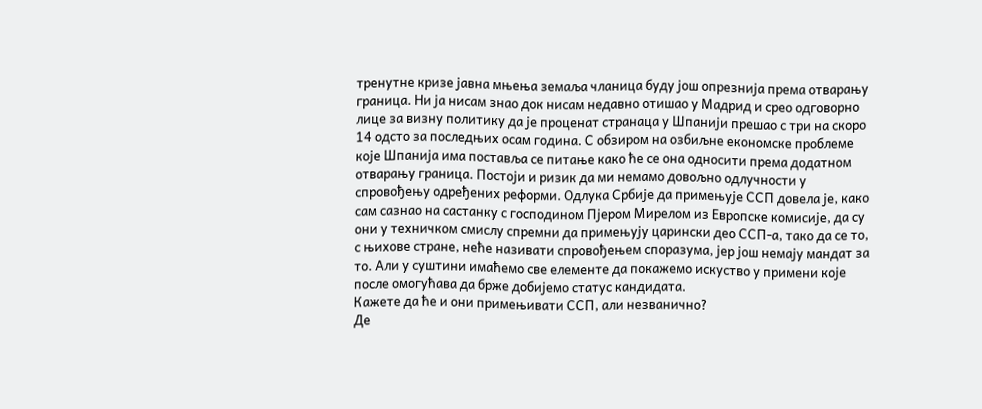тренутне кризе јавна мњења земаља чланица буду још опрезнија према отварању граница. Ни ја нисам знао док нисам недавно отишао у Мадрид и срео одговорно лице за визну политику да је проценат странаца у Шпанији прешао с три на скоро 14 одсто за последњих осам година. С обзиром на озбиљне економске проблеме које Шпанија има поставља се питање како ће се она односити према додатном отварању граница. Постоји и ризик да ми немамо довољно одлучности у спровођењу одређених реформи. Одлука Србије да примењује ССП довела је, како сам сазнао на састанку с господином Пјером Мирелом из Европске комисије, да су они у техничком смислу спремни да примењују царински део ССП-а, тако да се то, с њихове стране, неће називати спровођењем споразума, јер још немају мандат за то. Али у суштини имаћемо све елементе да покажемо искуство у примени које после омогућава да брже добијемо статус кандидата.
Кажете да ће и они примењивати ССП, али незванично?
Де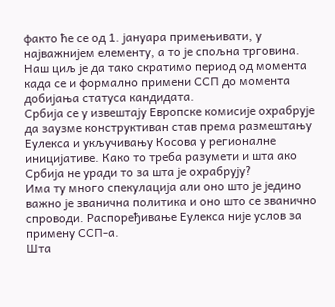факто ће се од 1. јануара примењивати, у најважнијем елементу, а то је спољна трговина. Наш циљ је да тако скратимо период од момента када се и формално примени ССП до момента добијања статуса кандидата.
Србија се у извештају Европске комисије охрабрује да заузме конструктиван став према размештању Еулекса и укључивању Косова у регионалне иницијативе. Како то треба разумети и шта ако Србија не уради то за шта је охрабрују?
Има ту много спекулација али оно што је једино важно је званична политика и оно што се званично спроводи. Распоређивање Еулекса није услов за примену ССП-а.
Шта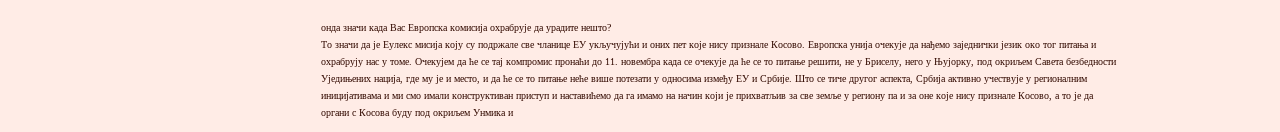онда значи када Вас Европска комисија охрабрује да урадите нешто?
То значи да је Еулекс мисија коју су подржале све чланице ЕУ укључујући и оних пет које нису признале Косово. Европска унија очекује да нађемо заједнички језик око тог питања и охрабрују нас у томе. Очекујем да ће се тај компромис пронаћи до 11. новембра када се очекује да ће се то питање решити, не у Бриселу, него у Њујорку, под окриљем Савета безбедности Уједињених нација, где му је и место, и да ће се то питање неће више потезати у односима између ЕУ и Србије. Што се тиче другог аспекта, Србија активно учествује у регионалним иницијативама и ми смо имали конструктиван приступ и наставићемо да га имамо на начин који је прихватљив за све земље у региону па и за оне које нису признале Косово, а то је да органи с Косова буду под окриљем Унмика и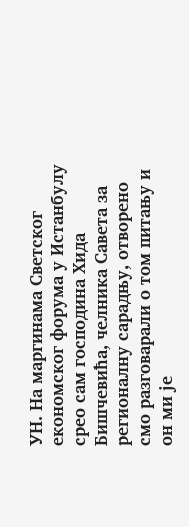УН. На маргинама Светског економског форума у Истанбулу срео сам господина Хида Бишчевића, челника Савета за регионалну сарадњу, отворено смо разговарали о том питању и он ми је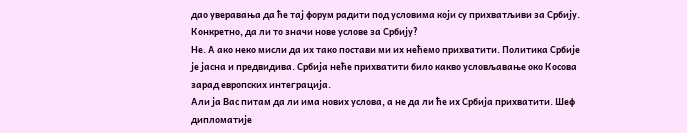дао уверавања да ће тај форум радити под условима који су прихватљиви за Србију.
Конкретно, да ли то значи нове услове за Србију?
Не. А ако неко мисли да их тако постави ми их нећемо прихватити. Политика Србије је јасна и предвидива. Србија неће прихватити било какво условљавање око Косова зарад европских интеграција.
Али ја Вас питам да ли има нових услова, а не да ли ће их Србија прихватити. Шеф дипломатије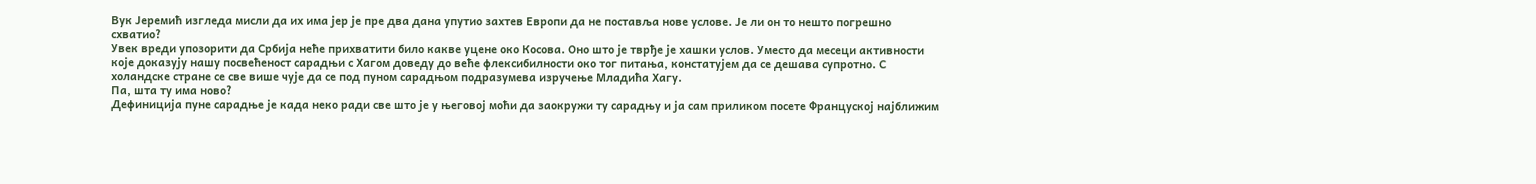Вук Јеремић изгледа мисли да их има јер је пре два дана упутио захтев Европи да не поставља нове услове. Је ли он то нешто погрешно схватио?
Увек вреди упозорити да Србија неће прихватити било какве уцене око Косова. Оно што је тврђе је хашки услов. Уместо да месеци активности које доказују нашу посвећеност сарадњи с Хагом доведу до веће флексибилности око тог питања, констатујем да се дешава супротно. С холандске стране се све више чује да се под пуном сарадњом подразумева изручење Младића Хагу.
Па, шта ту има ново?
Дефиниција пуне сарадње је када неко ради све што је у његовој моћи да заокружи ту сарадњу и ја сам приликом посете Француској најближим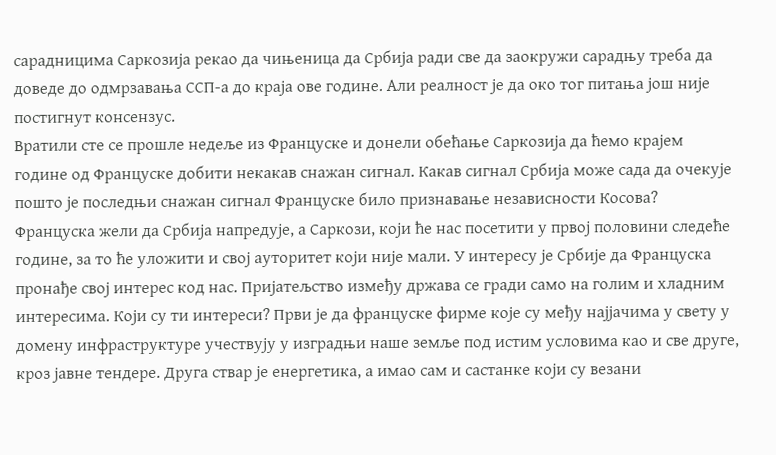сарадницима Саркозија рекао да чињеница да Србија ради све да заокружи сарадњу треба да доведе до одмрзавања ССП-а до краја ове године. Али реалност је да око тог питања још није постигнут консензус.
Вратили сте се прошле недеље из Француске и донели обећање Саркозија да ћемо крајем године од Француске добити некакав снажан сигнал. Какав сигнал Србија може сада да очекује пошто је последњи снажан сигнал Француске било признавање независности Косова?
Француска жели да Србија напредује, а Саркози, који ће нас посетити у првој половини следеће године, за то ће уложити и свој ауторитет који није мали. У интересу је Србије да Француска пронађе свој интерес код нас. Пријатељство између држава се гради само на голим и хладним интересима. Који су ти интереси? Први је да француске фирме које су међу најјачима у свету у домену инфраструктуре учествују у изградњи наше земље под истим условима као и све друге, кроз јавне тендере. Друга ствар је енергетика, а имао сам и састанке који су везани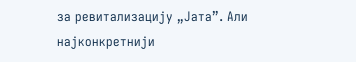за ревитализацију „Јата”. Али најконкретнији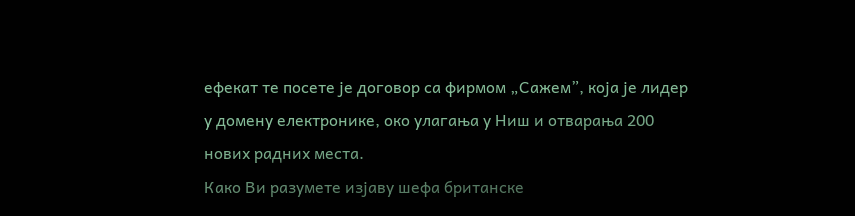ефекат те посете је договор са фирмом „Сажем”, која је лидер у домену електронике, око улагања у Ниш и отварања 200 нових радних места.
Како Ви разумете изјаву шефа британске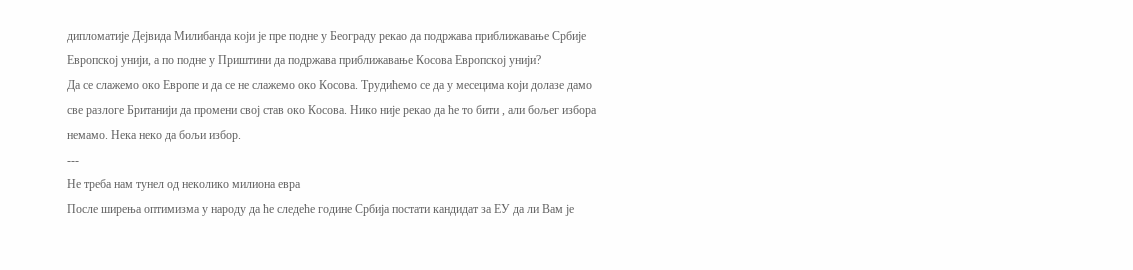дипломатије Дејвида Милибанда који је пре подне у Београду рекао да подржава приближавање Србије Европској унији, а по подне у Приштини да подржава приближавање Косова Европској унији?
Да се слажемо око Европе и да се не слажемо око Косова. Трудићемо се да у месецима који долазе дамо све разлоге Британији да промени свој став око Косова. Нико није рекао да ће то бити , али бољег избора немамо. Нека неко да бољи избор.
---
Не треба нам тунел од неколико милиона евра
После ширења оптимизма у народу да ће следеће године Србија постати кандидат за ЕУ да ли Вам је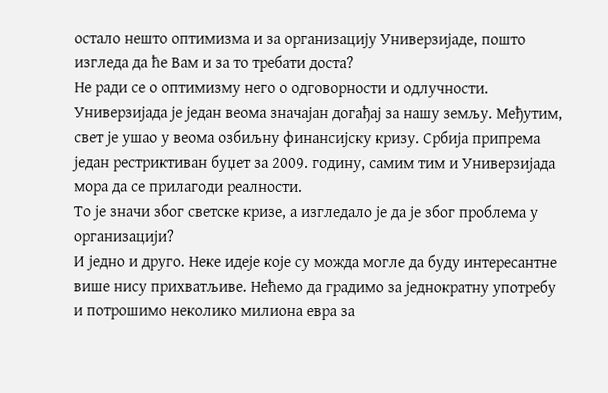остало нешто оптимизма и за организацију Универзијаде, пошто изгледа да ће Вам и за то требати доста?
Не ради се о оптимизму него о одговорности и одлучности. Универзијада је један веома значајан догађај за нашу земљу. Међутим, свет је ушао у веома озбиљну финансијску кризу. Србија припрема један рестриктиван буџет за 2009. годину, самим тим и Универзијада мора да се прилагоди реалности.
То је значи због светске кризе, а изгледало је да је због проблема у организацији?
И једно и друго. Неке идеје које су можда могле да буду интересантне више нису прихватљиве. Нећемо да градимо за једнократну употребу и потрошимо неколико милиона евра за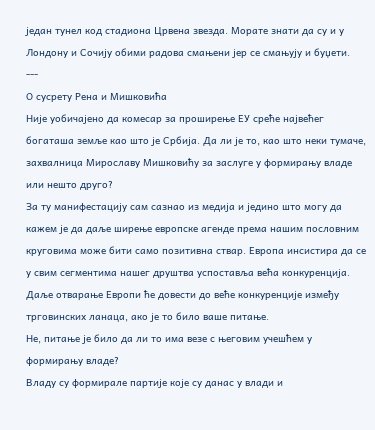један тунел код стадиона Црвена звезда. Морате знати да су и у Лондону и Сочију обими радова смањени јер се смањују и буџети.
---
О сусрету Рена и Мишковића
Није уобичајено да комесар за проширење ЕУ среће највећег богаташа земље као што је Србија. Да ли је то, као што неки тумаче, захвалница Мирославу Мишковићу за заслуге у формирању владе или нешто друго?
За ту манифестацију сам сазнао из медија и једино што могу да кажем је да даље ширење европске агенде према нашим пословним круговима може бити само позитивна ствар. Европа инсистира да се у свим сегментима нашег друштва успоставља већа конкуренција. Даље отварање Европи ће довести до веће конкуренције између трговинских ланаца, ако је то било ваше питање.
Не, питање је било да ли то има везе с његовим учешћем у формирању владе?
Владу су формирале партије које су данас у влади и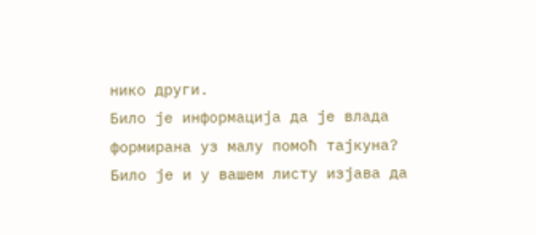нико други.
Било је информација да је влада формирана уз малу помоћ тајкуна?
Било је и у вашем листу изјава да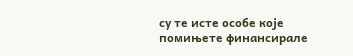су те исте особе које помињете финансирале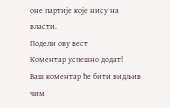оне партије које нису на власти.
Подели ову вест
Комeнтар успeшно додат!
Ваш комeнтар ћe бити видљив чим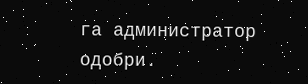га администратор одобри.